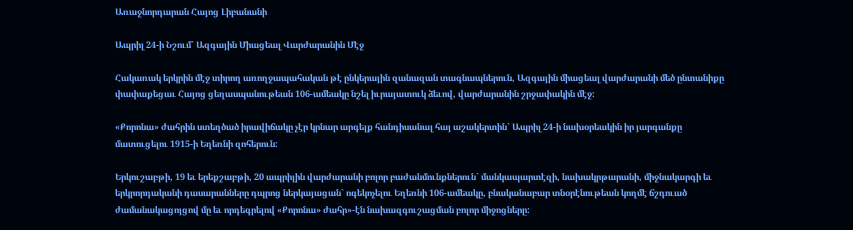Առաջնորդարան Հայոց Լիբանանի

Ապրիլ 24-ի Նշում` Ազգային Միացեալ Վարժարանին Մէջ

Հակառակ երկրին մէջ տիրող առողջապահական թէ ընկերային զանազան տագնապներուն, Ազգային միացեալ վարժարանի մեծ ընտանիքը փափաքեցաւ Հայոց ցեղասպանութեան 106-ամեակը նշել իւրայատուկ ձեւով, վարժարանին շրջափակին մէջ:

«Քորոնա» ժահրին ստեղծած իրավիճակը չէր կրնար արգելք հանդիսանալ հայ աշակերտին` Ապրիլ 24-ի նախօրեակին իր յարգանքը մատուցելու 1915-ի Եղեռնի զոհերուն:

Երկուշաբթի, 19 եւ երեքշաբթի, 20 ապրիլին վարժարանի բոլոր բաժանմունքներուն` մանկապարտէզի, նախակրթարանի, միջնակարգի եւ երկրորդականի դասարանները դպրոց ներկայացան` ոգեկոչելու Եղեռնի 106-ամեակը, բնականաբար տնօրէնութեան կողմէ ճշդուած ժամանակացոյցով մը եւ որդեգրելով «Քորոնա» ժահր»-էն նախազգուշացման բոլոր միջոցները: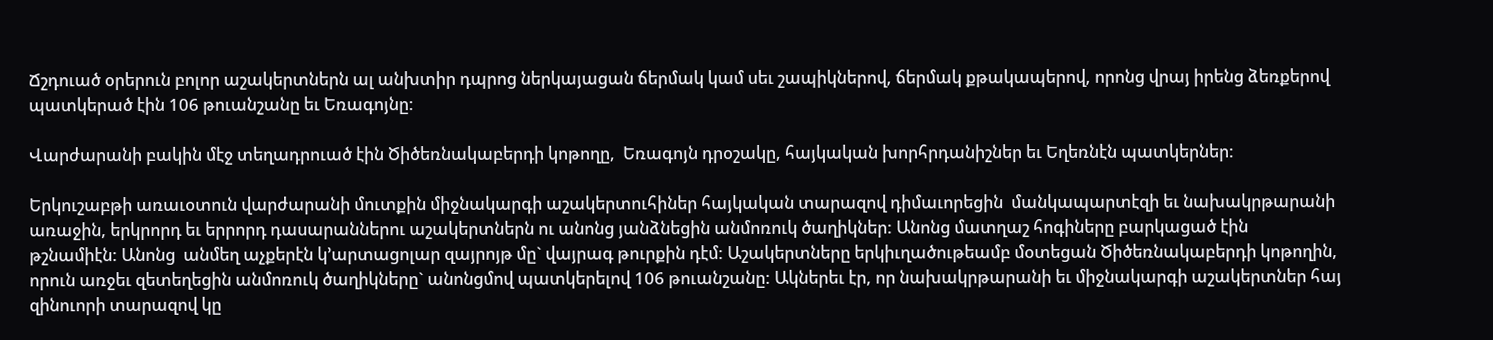Ճշդուած օրերուն բոլոր աշակերտներն ալ անխտիր դպրոց ներկայացան ճերմակ կամ սեւ շապիկներով, ճերմակ քթակապերով, որոնց վրայ իրենց ձեռքերով պատկերած էին 106 թուանշանը եւ Եռագոյնը:

Վարժարանի բակին մէջ տեղադրուած էին Ծիծեռնակաբերդի կոթողը,  Եռագոյն դրօշակը, հայկական խորհրդանիշներ եւ Եղեռնէն պատկերներ:

Երկուշաբթի առաւօտուն վարժարանի մուտքին միջնակարգի աշակերտուհիներ հայկական տարազով դիմաւորեցին  մանկապարտէզի եւ նախակրթարանի առաջին, երկրորդ եւ երրորդ դասարաններու աշակերտներն ու անոնց յանձնեցին անմոռուկ ծաղիկներ: Անոնց մատղաշ հոգիները բարկացած էին  թշնամիէն: Անոնց  անմեղ աչքերէն կ’արտացոլար զայրոյթ մը` վայրագ թուրքին դէմ: Աշակերտները երկիւղածութեամբ մօտեցան Ծիծեռնակաբերդի կոթողին, որուն առջեւ զետեղեցին անմոռուկ ծաղիկները` անոնցմով պատկերելով 106 թուանշանը: Ակներեւ էր, որ նախակրթարանի եւ միջնակարգի աշակերտներ հայ զինուորի տարազով կը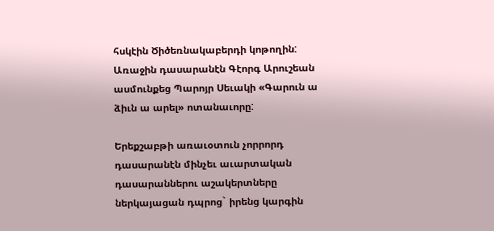հսկէին Ծիծեռնակաբերդի կոթողին: Առաջին դասարանէն Գէորգ Արուշեան ասմունքեց Պարոյր Սեւակի «Գարուն ա ձիւն ա արել» ոտանաւորը:

Երեքշաբթի առաւօտուն չորրորդ դասարանէն մինչեւ աւարտական դասարաններու աշակերտները ներկայացան դպրոց` իրենց կարգին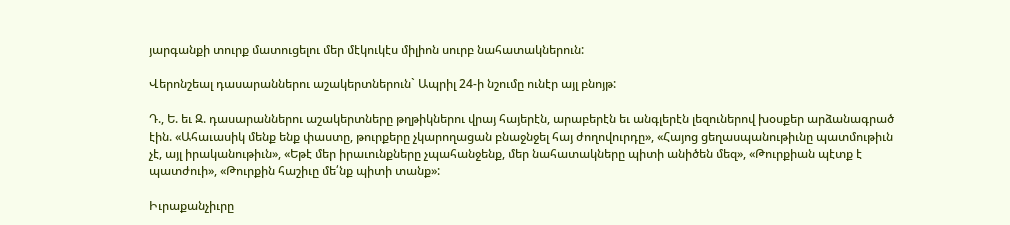յարգանքի տուրք մատուցելու մեր մէկուկէս միլիոն սուրբ նահատակներուն:

Վերոնշեալ դասարաններու աշակերտներուն` Ապրիլ 24-ի նշումը ունէր այլ բնոյթ:

Դ., Ե. եւ Զ. դասարաններու աշակերտները թղթիկներու վրայ հայերէն, արաբերէն եւ անգլերէն լեզուներով խօսքեր արձանագրած էին. «Ահաւասիկ մենք ենք փաստը, թուրքերը չկարողացան բնաջնջել հայ ժողովուրդը», «Հայոց ցեղասպանութիւնը պատմութիւն չէ, այլ իրականութիւն», «Եթէ մեր իրաւունքները չպահանջենք, մեր նահատակները պիտի անիծեն մեզ», «Թուրքիան պէտք է պատժուի», «Թուրքին հաշիւը մե՛նք պիտի տանք»:

Իւրաքանչիւրը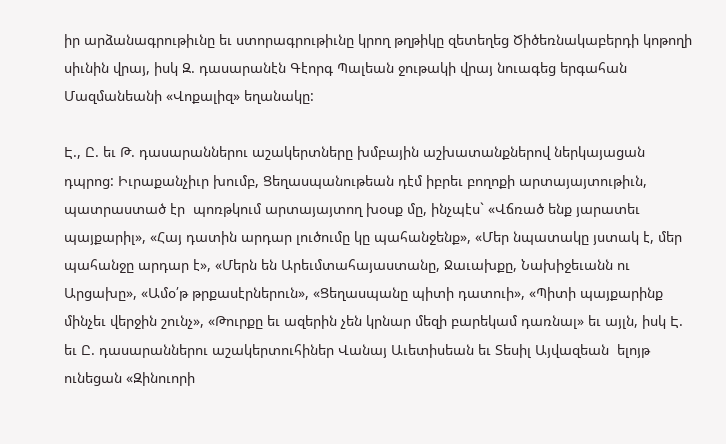իր արձանագրութիւնը եւ ստորագրութիւնը կրող թղթիկը զետեղեց Ծիծեռնակաբերդի կոթողի սիւնին վրայ, իսկ Զ. դասարանէն Գէորգ Պալեան ջութակի վրայ նուագեց երգահան Մազմանեանի «Վոքալիզ» եղանակը:

Է., Ը. եւ Թ. դասարաններու աշակերտները խմբային աշխատանքներով ներկայացան դպրոց: Իւրաքանչիւր խումբ, Ցեղասպանութեան դէմ իբրեւ բողոքի արտայայտութիւն, պատրաստած էր  պոռթկում արտայայտող խօսք մը, ինչպէս` «Վճռած ենք յարատեւ պայքարիլ», «Հայ դատին արդար լուծումը կը պահանջենք», «Մեր նպատակը յստակ է, մեր պահանջը արդար է», «Մերն են Արեւմտահայաստանը, Ջաւախքը, Նախիջեւանն ու Արցախը», «Ամօ՛թ թրքասէրներուն», «Ցեղասպանը պիտի դատուի», «Պիտի պայքարինք մինչեւ վերջին շունչ», «Թուրքը եւ ազերին չեն կրնար մեզի բարեկամ դառնալ» եւ այլն, իսկ Է. եւ Ը. դասարաններու աշակերտուհիներ Վանայ Աւետիսեան եւ Տեսիլ Այվազեան  ելոյթ ունեցան «Զինուորի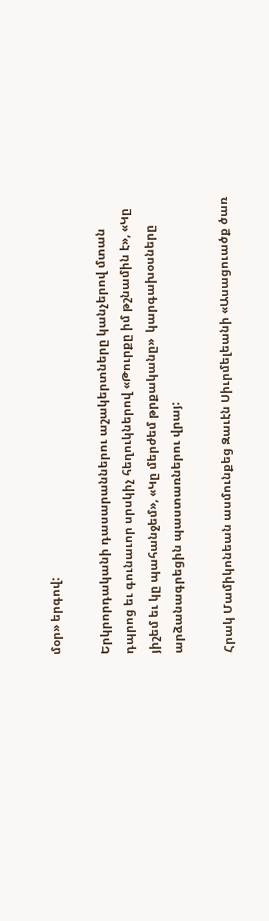մօր» երգով:

Երկրորդականի դասարաններու աշակերտները կանչերով մտան դպրոց եւ գունաւոր սրսկիչ հեղուկներով «Թուրքը իմ թշնամին է», «Կը յիշեմ եւ կը պահանջեմ», «Կը մերժեմ թրքականը»  կարգախօսները արձանագրեցին պաստառներու վրայ:

Հրակ Մամիկոնեան ասմունքեց Զաւէն Սիւրմելեանի «Ասացուածք ծառ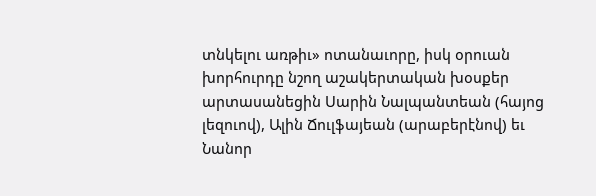տնկելու առթիւ» ոտանաւորը, իսկ օրուան խորհուրդը նշող աշակերտական խօսքեր արտասանեցին Սարին Նալպանտեան (հայոց լեզուով), Ալին Ճուլֆայեան (արաբերէնով) եւ Նանոր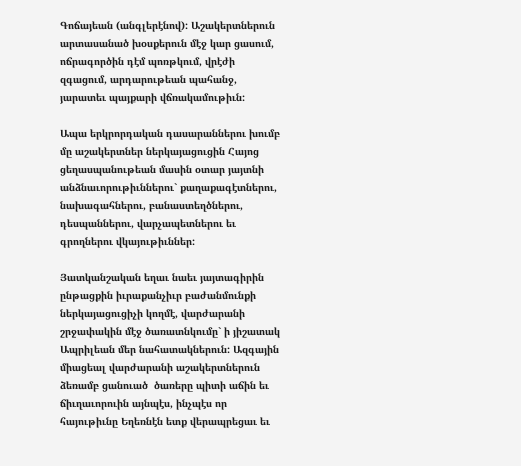Գոճայեան (անգլերէնով): Աշակերտներուն արտասանած խօսքերուն մէջ կար ցասում, ոճրագործին դէմ պոռթկում, վրէժի զգացում, արդարութեան պահանջ, յարատեւ պայքարի վճռակամութիւն:

Ապա երկրորդական դասարաններու խումբ մը աշակերտներ ներկայացուցին Հայոց ցեղասպանութեան մասին օտար յայտնի անձնաւորութիւններու` քաղաքագէտներու, նախագահներու, բանաստեղծներու, դեսպաններու, վարչապետներու եւ գրողներու վկայութիւններ:

Յատկանշական եղաւ նաեւ յայտագիրին ընթացքին իւրաքանչիւր բաժանմունքի ներկայացուցիչի կողմէ, վարժարանի շրջափակին մէջ ծառատնկումը` ի յիշատակ Ապրիլեան մեր նահատակներուն: Ազգային միացեալ վարժարանի աշակերտներուն ձեռամբ ցանուած  ծառերը պիտի աճին եւ ճիւղաւորուին այնպէս, ինչպէս որ հայութիւնը Եղեռնէն ետք վերապրեցաւ եւ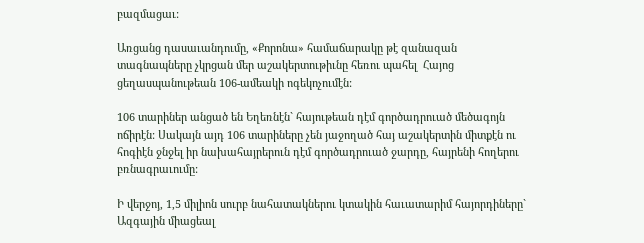բազմացաւ:

Առցանց դասաւանդումը, «Քորոնա» համաճարակը թէ զանազան տագնապները չկրցան մեր աշակերտութիւնը հեռու պահել  Հայոց ցեղասպանութեան 106-ամեակի ոգեկոչումէն:

106 տարիներ անցած են Եղեռնէն` հայութեան դէմ գործադրուած մեծագոյն ոճիրէն: Սակայն այդ 106 տարիները չեն յաջողած հայ աշակերտին միտքէն ու հոգիէն ջնջել իր նախահայրերուն դէմ գործադրուած ջարդը, հայրենի հողերու բռնագրաւումը:

Ի վերջոյ, 1,5 միլիոն սուրբ նահատակներու կտակին հաւատարիմ հայորդիները` Ազգային միացեալ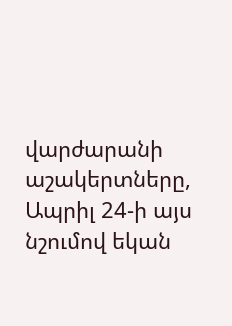վարժարանի աշակերտները, Ապրիլ 24-ի այս նշումով եկան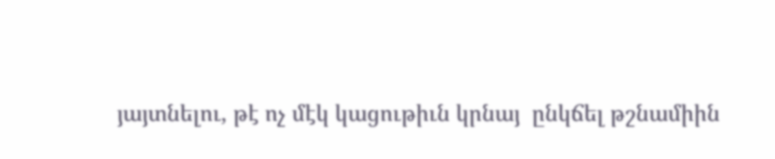յայտնելու, թէ ոչ մէկ կացութիւն կրնայ  ընկճել թշնամիին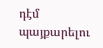դէմ պայքարելու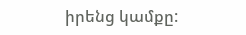իրենց կամքը: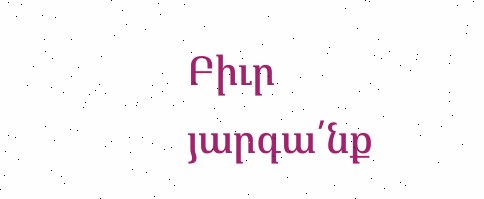Բիւր յարգա՛նք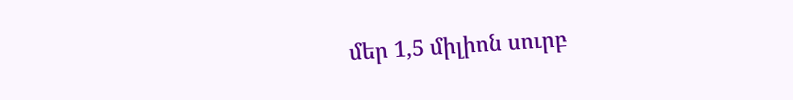մեր 1,5 միլիոն սուրբ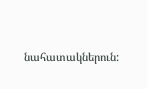նահատակներուն: